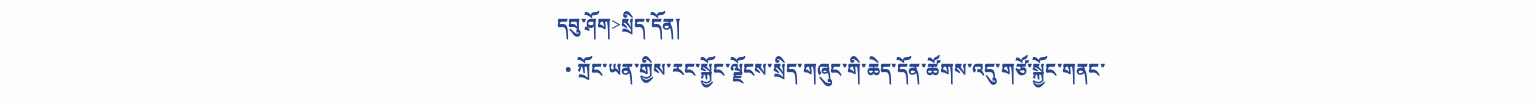དབུ་ཤོག>སྲིད་དོན།
  • ཀྲོང་ཡན་གྱིས་རང་སྐྱོང་ལྗོངས་སྲིད་གཞུང་གི་ཆེད་དོན་ཚོགས་འདུ་གཙོ་སྐྱོང་གནང་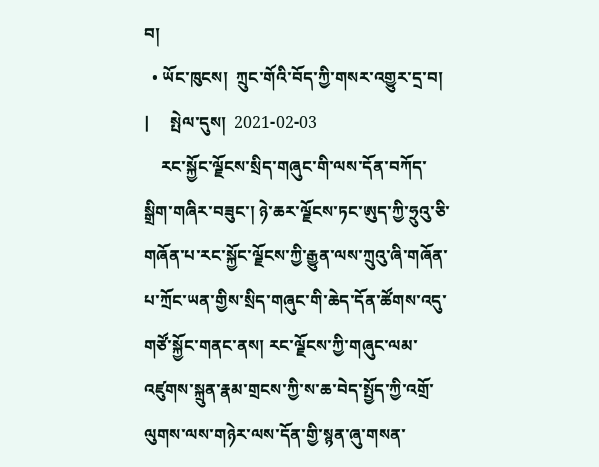བ།
  • ཡོང་ཁུངས།  ཀྲུང་གོའི་བོད་ཀྱི་གསར་འགྱུར་དྲ་བ།   |     སྤེལ་དུས།  2021-02-03
    རང་སྐྱོང་ལྗོངས་སྲིད་གཞུང་གི་ལས་དོན་བཀོད་སྒྲིག་གཞིར་བཟུང་། ཉེ་ཆར་ལྗོངས་ཏང་ཨུད་ཀྱི་ཧྲུའུ་ཅི་གཞོན་པ་རང་སྐྱོང་ལྗོངས་ཀྱི་རྒྱུན་ལས་ཀྲུའུ་ཞི་གཞོན་པ་ཀྲོང་ཡན་གྱིས་སྲིད་གཞུང་གི་ཆེད་དོན་ཚོགས་འདུ་གཙོ་སྐྱོང་གནང་ནས། རང་ལྗོངས་ཀྱི་གཞུང་ལམ་འཛུགས་སྐྲུན་རྣམ་གྲངས་ཀྱི་ས་ཆ་བེད་སྤྱོད་ཀྱི་འགྲོ་ལུགས་ལས་གཉེར་ལས་དོན་གྱི་སྙན་ཞུ་གསན་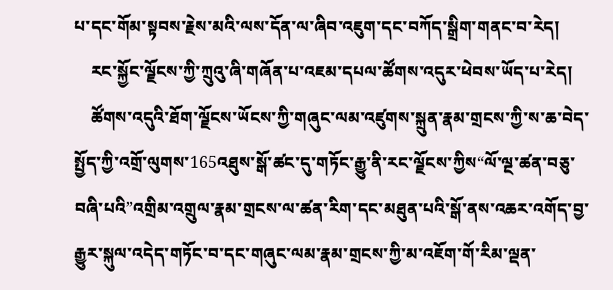པ་དང་གོམ་སྟབས་རྗེས་མའི་ལས་དོན་ལ་ཞིབ་འཇུག་དང་བཀོད་སྒྲིག་གནང་བ་རེད།
    རང་སྐྱོང་ལྗོངས་ཀྱི་ཀྲུའུ་ཞི་གཞོན་པ་འཇམ་དཔལ་ཚོགས་འདུར་ཕེབས་ཡོད་པ་རེད།
    ཚོགས་འདུའི་ཐོག་ལྗོངས་ཡོངས་ཀྱི་གཞུང་ལམ་འཛུགས་སྐྲུན་རྣམ་གྲངས་ཀྱི་ས་ཆ་བེད་སྤྱོད་ཀྱི་འགྲོ་ལུགས་165འཐུས་སྒོ་ཚང་དུ་གཏོང་རྒྱུ་ནི་རང་ལྗོངས་ཀྱིས“ལོ་ལྔ་ཚན་བཅུ་བཞི་པའི”འགྲིམ་འགྲུལ་རྣམ་གྲངས་ལ་ཚན་རིག་དང་མཐུན་པའི་སྒོ་ནས་འཆར་འགོད་བྱ་རྒྱུར་སྐུལ་འདེད་གཏོང་བ་དང་གཞུང་ལམ་རྣམ་གྲངས་ཀྱི་མ་འཇོག་གོ་རིམ་ལྡན་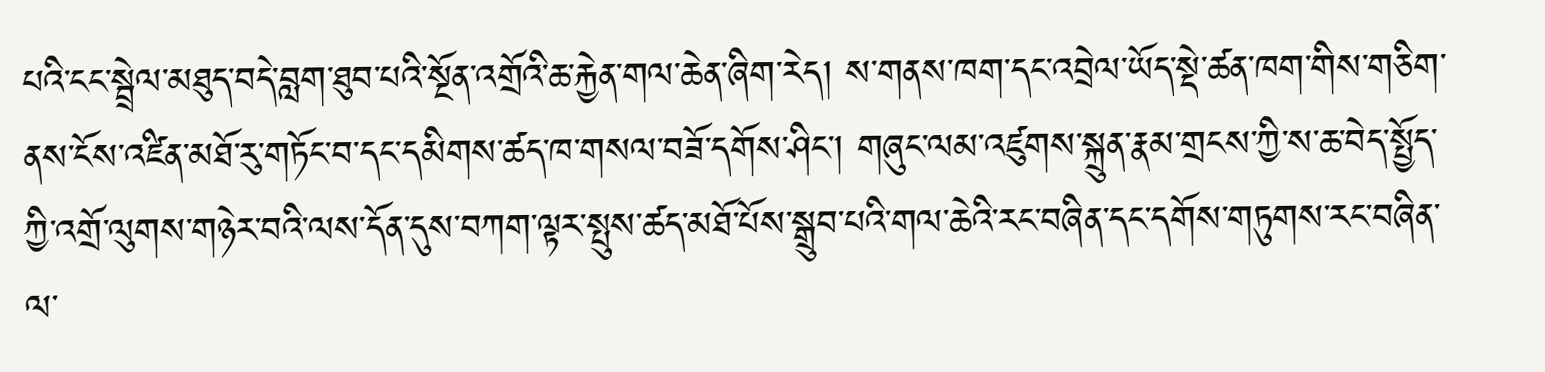པའི་ངང་སྦྲེལ་མཐུད་བདེ་བླག་ཐུབ་པའི་སྔོན་འགྲོའི་ཆ་རྐྱེན་གལ་ཆེན་ཞིག་རེད། ས་གནས་ཁག་དང་འབྲེལ་ཡོད་སྡེ་ཚན་ཁག་གིས་གཅིག་ནས་ངོས་འཛིན་མཐོ་རུ་གཏོང་བ་དང་དམིགས་ཚད་ཁ་གསལ་བཟོ་དགོས་ཤིང་། གཞུང་ལམ་འཛུགས་སྐྲུན་རྣམ་གྲངས་ཀྱི་ས་ཆ་བེད་སྤྱོད་ཀྱི་འགྲོ་ལུགས་གཉེར་བའི་ལས་དོན་དུས་བཀག་ལྟར་སྤུས་ཚད་མཐོ་པོས་སྒྲུབ་པའི་གལ་ཆེའི་རང་བཞིན་དང་དགོས་གཏུགས་རང་བཞིན་ལ་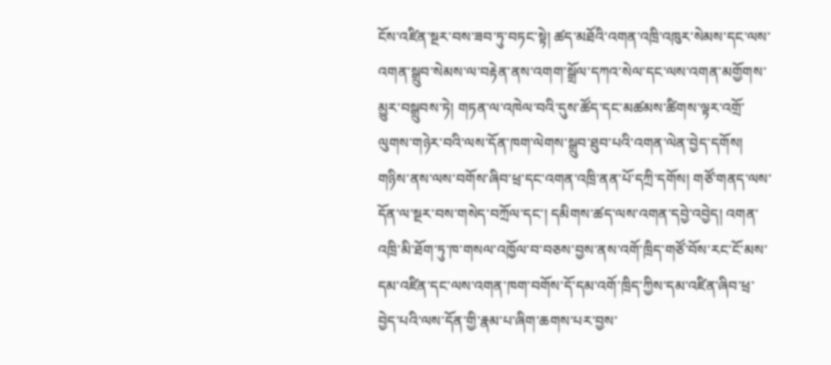ངོས་འཛིན་སྔར་བས་ཟབ་ཏུ་བཏང་སྟེ། ཚད་མཐོའི་འགན་འཁྲི་འཁུར་སེམས་དང་ལས་འགན་སྒྲུབ་སེམས་ལ་བརྟེན་ནས་འགག་སྒྲོལ་དཀའ་སེལ་དང་ལས་འགན་མགྱོགས་མྱུར་བསྒྲུབས་ཏེ། གཏན་ལ་འཁེལ་བའི་དུས་ཚོད་དང་མཚམས་ཚིགས་ལྟར་འགྲོ་ལུགས་གཉེར་བའི་ལས་དོན་ཁག་ལེགས་སྒྲུབ་ཐུབ་པའི་འགན་ལེན་བྱེད་དགོས། གཉིས་ནས་ལས་བགོས་ཞིབ་ཕྲ་དང་འགན་འཁྲི་ནན་པོ་དཀྲི་དགོས། གཙོ་གནད་ལས་དོན་ལ་སྔར་བས་གསེད་བཀྲོལ་དང་། དམིགས་ཚད་ལས་འགན་དབྱེ་འབྱེད། འགན་འཁྲི་མི་ཐོག་ཏུ་ཁ་གསལ་འཁྱོལ་བ་བཅས་བྱས་ནས་འགོ་ཁྲིད་གཙོ་བོས་རང་ངོ་མས་དམ་འཛིན་དང་ལས་འགན་ཁག་བགོས་དོ་དམ་འགོ་ཁྲིད་ཀྱིས་དམ་འཛིན་ཞིབ་ཕྲ་བྱེད་པའི་ལས་དོན་གྱི་རྣམ་པ་ཞིག་ཆགས་པར་བྱས་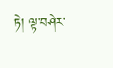ཏེ། ལྟ་བཤེར་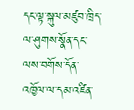དང་ལྟ་སྐུལ་མཛུབ་ཁྲིད་ལ་ཤུགས་སྣོན་དང་ལས་བགོས་དོན་འཁྱོལ་ལ་དམ་འཛིན་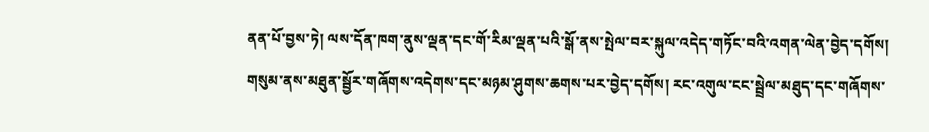ནན་པོ་བྱས་ཏེ། ལས་དོན་ཁག་ནུས་ལྡན་དང་གོ་རིམ་ལྡན་པའི་སྒོ་ནས་སྤེལ་བར་སྐུལ་འདེད་གཏོང་བའི་འགན་ལེན་བྱེད་དགོས། གསུམ་ནས་མཐུན་སྦྱོར་གཞོགས་འདེགས་དང་མཉམ་ཤུགས་ཆགས་པར་བྱེད་དགོས། རང་འགུལ་ངང་སྦྲེལ་མཐུད་དང་གཞོགས་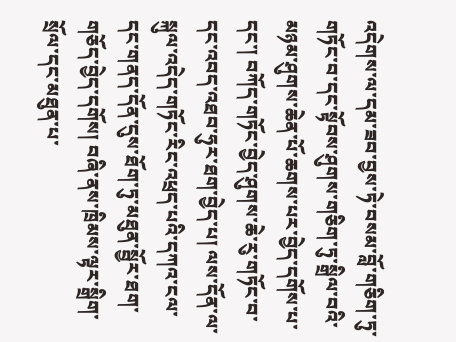འདེགས་ལ་དམ་ཟབ་བྱས་ཏེ་བསམ་བློ་གཅིག་ཏུ་གཏོང་བ་དང་སྟོབས་ཤུགས་གཅིག་ཏུ་སྒྲིལ་བའི་མཉམ་ཤུགས་ཆེན་པོ་ཆགས་པར་བྱེད་དགོས་པ་དང་། བཀོད་གཏོང་བྱེད་ཤུགས་ཆེ་རུ་གཏོང་བ་དང་འབད་འཐབ་ཧུར་ཐག་བྱེད་པ། ལས་དོན་ལ་སྐུལ་འདེད་གཏོང་རིང་འཕྲད་པའི་དཀའ་ངལ་དང་གནད་དོན་དུས་ཐོག་ཏུ་མཐུན་སྦྱོར་ཐག་གཅོད་བྱེད་དགོས། བཞི་ནས་ཁྲིམས་ལྟར་སྒྲིག་སྲོལ་དང་མཐུན་པ་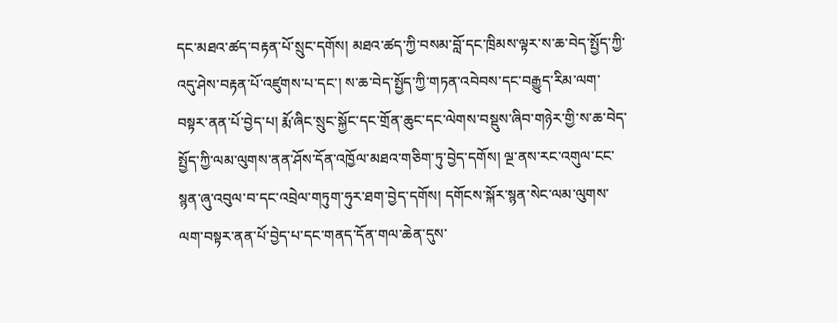དང་མཐའ་ཚད་བརྟན་པོ་སྲུང་དགོས། མཐའ་ཚད་ཀྱི་བསམ་བློ་དང་ཁྲིམས་ལྟར་ས་ཆ་བེད་སྤྱོད་ཀྱི་འདུ་ཤེས་བརྟན་པོ་འཛུགས་པ་དང་། ས་ཆ་བེད་སྤྱོད་ཀྱི་གཏན་འབེབས་དང་བརྒྱུད་རིམ་ལག་བསྟར་ནན་པོ་བྱེད་པ། རྨོ་ཞིང་སྲུང་སྐྱོང་དང་གྲོན་ཆུང་དང་ལེགས་བསྡུས་ཞིབ་གཉེར་གྱི་ས་ཆ་བེད་སྤྱོད་ཀྱི་ལམ་ལུགས་ནན་ཤོས་དོན་འཁྱོལ་མཐའ་གཅིག་ཏུ་བྱེད་དགོས། ལྔ་ནས་རང་འགུལ་ངང་སྙན་ཞུ་འབུལ་བ་དང་འབྲེལ་གཏུག་ཧུར་ཐག་བྱེད་དགོས། དགོངས་སྐོར་སྙན་སེང་ལམ་ལུགས་ལག་བསྟར་ནན་པོ་བྱེད་པ་དང་གནད་དོན་གལ་ཆེན་དུས་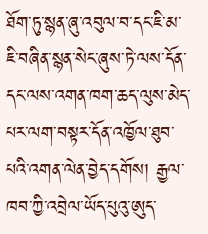ཐོག་ཏུ་སྙན་ཞུ་འབུལ་བ་དང་ཇི་མ་ཇི་བཞིན་སྙན་སེང་ཞུས་ཏེ་ལས་དོན་དང་ལས་འགན་ཁག་ཆད་ལུས་མེད་པར་ལག་བསྟར་དོན་འཁྱོལ་ཐུབ་པའི་འགན་ལེན་བྱེད་དགོས། རྒྱལ་ཁབ་ཀྱི་འབྲེལ་ཡོད་པུའུ་ཨུད་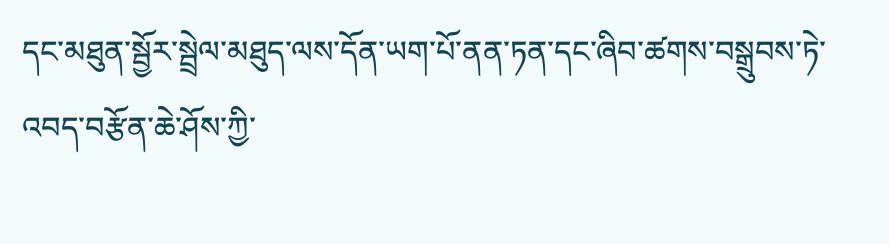དང་མཐུན་སྦྱོར་སྦྲེལ་མཐུད་ལས་དོན་ཡག་པོ་ནན་ཏན་དང་ཞིབ་ཚགས་བསྒྲུབས་ཏེ་འབད་བརྩོན་ཆེ་ཤོས་ཀྱི་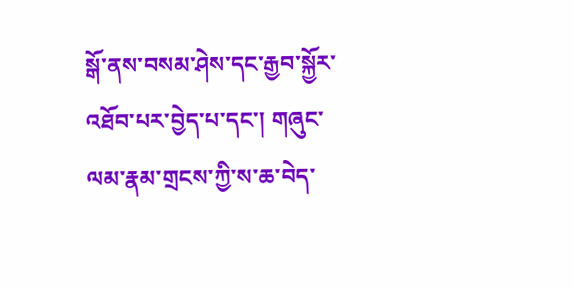སྒོ་ནས་བསམ་ཤེས་དང་རྒྱབ་སྐྱོར་འཐོབ་པར་བྱེད་པ་དང་། གཞུང་ལམ་རྣམ་གྲངས་ཀྱི་ས་ཆ་བེད་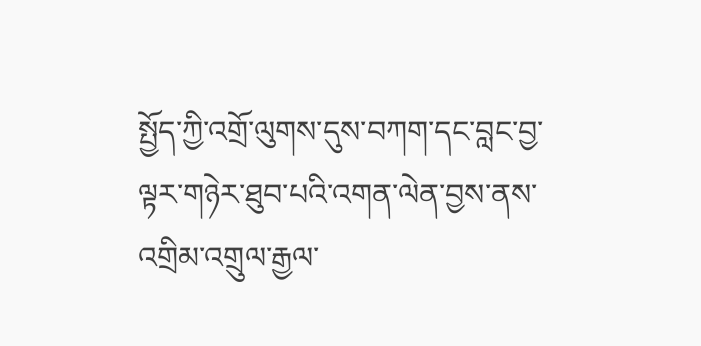སྤྱོད་ཀྱི་འགྲོ་ལུགས་དུས་བཀག་དང་བླང་བྱ་ལྟར་གཉེར་ཐུབ་པའི་འགན་ལེན་བྱས་ནས་འགྲིམ་འགྲུལ་རྒྱལ་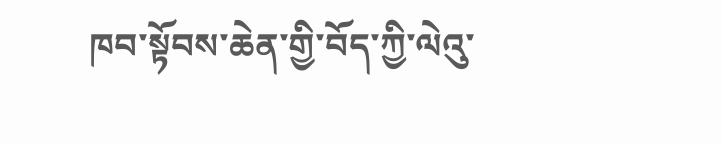ཁབ་སྟོབས་ཆེན་གྱི་བོད་ཀྱི་ལེའུ་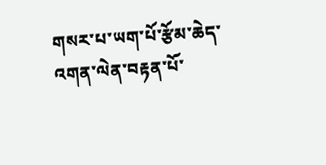གསར་པ་ཡག་པོ་རྩོམ་ཆེད་འགན་ལེན་བརྟན་པོ་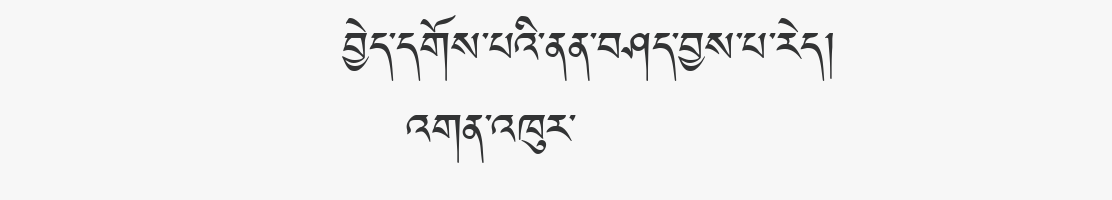བྱེད་དགོས་པའི་ནན་བཤད་བྱས་པ་རེད།
    འགན་འཁུར་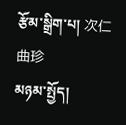རྩོམ་སྒྲིག་པ། 次仁曲珍
མཉམ་སྤྱོད།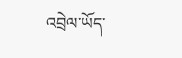འབྲེལ་ཡོད་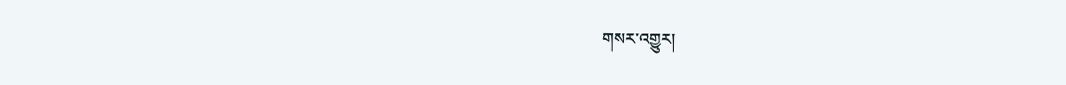གསར་འགྱུར།